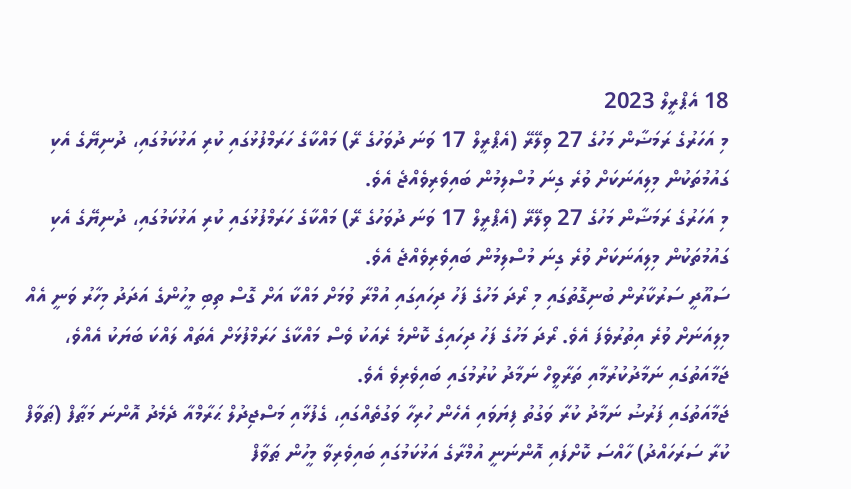18 އެޕްރީލް 2023
މި އަހަރުގެ ރަމަޟާން މަހުގެ 27 ވިލޭރޭ (އެޕްރީލް 17 ވަނަ ދުވަހުގެ ރޭ) މައްކާގެ ހަރަމްފުޅުގައި ކުރި އަޅުކަމުގައި، ދުނިޔޭގެ އެކި ގައުމުތަކުން މިލިއަނަކަށް ވުރެ ގިނަ މުސްލިމުން ބައިވެރިވެއްޖެ އެވެ.
މި އަހަރުގެ ރަމަޟާން މަހުގެ 27 ވިލޭރޭ (އެޕްރީލް 17 ވަނަ ދުވަހުގެ ރޭ) މައްކާގެ ހަރަމްފުޅުގައި ކުރި އަޅުކަމުގައި، ދުނިޔޭގެ އެކި ގައުމުތަކުން މިލިއަނަކަށް ވުރެ ގިނަ މުސްލިމުން ބައިވެރިވެއްޖެ އެވެ.
ސައޫދީ ސަރުކާރުން ބުނިގޮތުގައި މި ރޯދަ މަހުގެ ފަހު ދިހައިގައި އުމްރާ ވުމަށް މައްކާ އަށް ގޮސް ތިބި މީހުންގެ އަދަދު މިހާރު ވަނީ އެއް މިލިއަނަށް ވުރެ އިތުރުވެފަ އެވެ. ރޯދަ މަހުގެ ފަހު ދިހައިގެ ކޮންމެ ރެއަކު ވެސް މައްކާގެ ހަރަމްފުޅަށް އެތައް ލައްކަ ބަޔަކު އެއްވެ، ޖަމާއަތުގައި ނަމާދުކުރުމާއި ތަރާވީހް ނަމާދު ކުރުމުގައި ބައިވެރިވެ އެވެ.
ޖަމާއަތުގައި ފަރުޟު ނަމާދު ކުރާ ވަގުތު ފިޔަވައި އެހެން ހުރިހާ ވަގުތެއްގައި، ގެފުޅާއި މަސްޖިދުލް ޙަރާމްއާ ދެމެދު އޮންނަ މަޠާފް (ޠަވާފް ކުރާ ސަރަހައްދު) ހާއްސަ ކޮށްފައި އޮންނަނީ އުމްރާގެ އަޅުކަމުގައި ބައިވެރިވާ މީހުން ޠަވާފް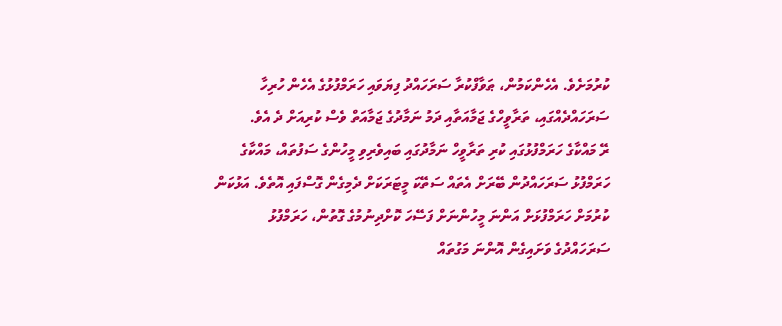ކުރުމަށެވެ. އެހެންކަމުން، ޠަވާފްކުރާ ސަރަހައްދު ފިޔަވައި ހަރަމްފުޅުގެ އެހެން ހުރިހާ ސަރަހައްދެއްގައި، ތަރާވީހްގެ ޖަމާއަތާއި ދަމު ނަމާދުގެ ޖަމާއަތް ވެސް ކުރިއަށް ދެ އެވެ.
ރޭ މައްކާގެ ހަރަމްފުޅުގައި ކުރި ތަރާވީހް ނަމާދުގައި ބައިވެރިވި މީހުންގެ ސަފުތައް، މައްކާގެ ހަރަމްފުޅު ސަރަހައްދުން ބޭރަށް އެތައް ސަތޭކަ މީޓަރަކަށް ދެމިގެން ގޮސްފައި އޮތެވެ. އަޅުކަން ކުރުމަށް ހަރަމްފުޅަށް އަންނަ މީހުންނަށް ފަސޭހަ ކޮށްދިނުމުގެ ގޮތުން، ހަރަމްފުޅު ސަރަހައްދުގެ ވަށައިގެން އޮންނަ މަގުތައް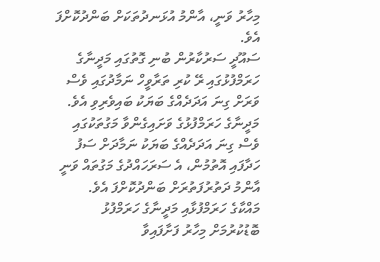މިހާރު ވަނީ، އާންމު އުޅަނދުތަކަށް ބަންދުކޮށްފަ އެވެ.
ސައޫދީ ސަރުކާރުން ބުނި ގޮތުގައި މަދީނާގެ ހަރަމްފުޅުގައި ރޭ ކުރި ތަރާވީހް ނަމާދުގައި ވެސް ވަރަށް ގިނަ އަދަދެއްގެ ބަޔަކު ބައިވެރިވި އެވެ. މަދީނާގެ ހަރަމްފުޅުގެ ވަށައިގެންވާ މަގުތަކުގައި ވެސް ގިނަ އަދަދެއްގެ ބަޔަކު ނަމާދަށް ސަފު ހަދާފައި އޮތުމުން، އެ ސަރަހައްދުގެ މަގުތައް ވަނީ އާންމު ދަތުރުފަތުރަށް ބަންދުކޮށްފަ އެވެ.
މައްކާގެ ހަރަމްފުޅާއި މަދީނާގެ ހަރަމްފުޅު ބޮޑުކުރުމަށް މިހާރު ފަށާފައިވާ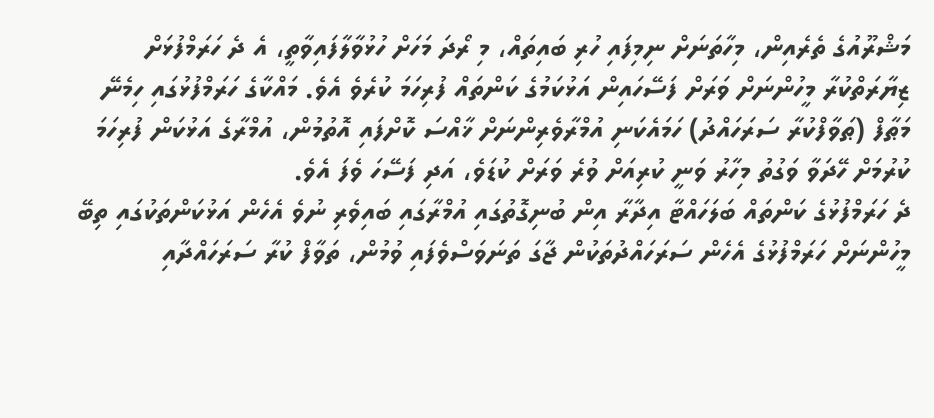މަޝްރޫއުގެ ތެރެއިން، މިހާތަނަށް ނިމިފައި ހުރި ބައިތައް، މި ރޯދަ މަހަށް ހުޅުވާލާފައިވާތީ، އެ ދެ ހަރަމްފުޅަށް ޒިޔާރަތްކުރާ މީހުންނަށް ވަރަށް ފަސޭހައިން އަޅުކަމުގެ ކަންތައް ފުރިހަމަ ކުރެވެ އެވެ. މައްކާގެ ހަރަމްފުޅުގައި ހިމެނޭ މަޠާފް (ޠަވާފްކުރާ ސަރަހައްދު) ހަމައެކަނި އުމްރާވެރިންނަށް ޚާއްސަ ކޮށްފައި އޮތުމުން، އުމްރާގެ އަޅުކަން ފުރިހަމަ ކުރުމަށް ހޭދަވާ ވަގުތު މިހާރު ވަނީ ކުރިއަށް ވުރެ ވަރަށް ކުޑަވެ، އަދި ފަސޭހަ ވެފަ އެވެ.
ދެ ހަރަމްފުޅުގެ ކަންތައް ބަލަހައްޓާ އިދާރާ އިން ބުނިގޮތުގައި އުމްރާގައި ބައިވެރި ނުވެ އެހެން އަޅުކަންތަކުގައި ތިބޭ މީހުންނަށް ހަރަމްފުޅުގެ އެހެން ސަރަހައްދުތަކުން ޖާގަ ތަނަވަސްވެފައި ވުމުން، ތަވާފް ކުރާ ސަރަހައްދާއި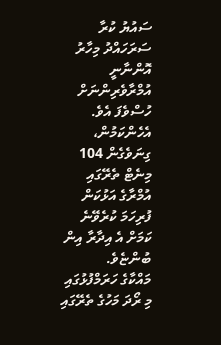ސައުޔު ކުރާ ސަރަހައްދު މިހާރު އޮންނާނީ އުމްރާވެރިންނަށް ހުސްވެފަ އެވެ. އެހެންކަމުން، ގިނަވެގެން 104 މިނެޓް ތެރޭގައި އުމްރާގެ އަޅުކަން ފުރިހަމަ ކުރެވޭނެ ކަމަށް އެ އިދާރާ އިން ބުންޏެވެ.
މައްކާގެ ހަރަމްފުޅުގައި މި ރޯދަ މަހުގެ ތެރޭގައި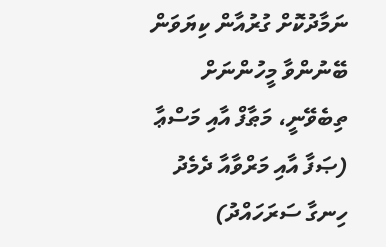ނަމާދުކޮށް ގުރުއާން ކިޔަވަން ބޭނުންވާ މީހުންނަށް ތިބެވޭނީ، މަޠާފް އާއި މަސްޢާ (ޞަފާ އާއި މަރްވާއާ ދެމެދު ހިނގާ ސަރަހައްދު)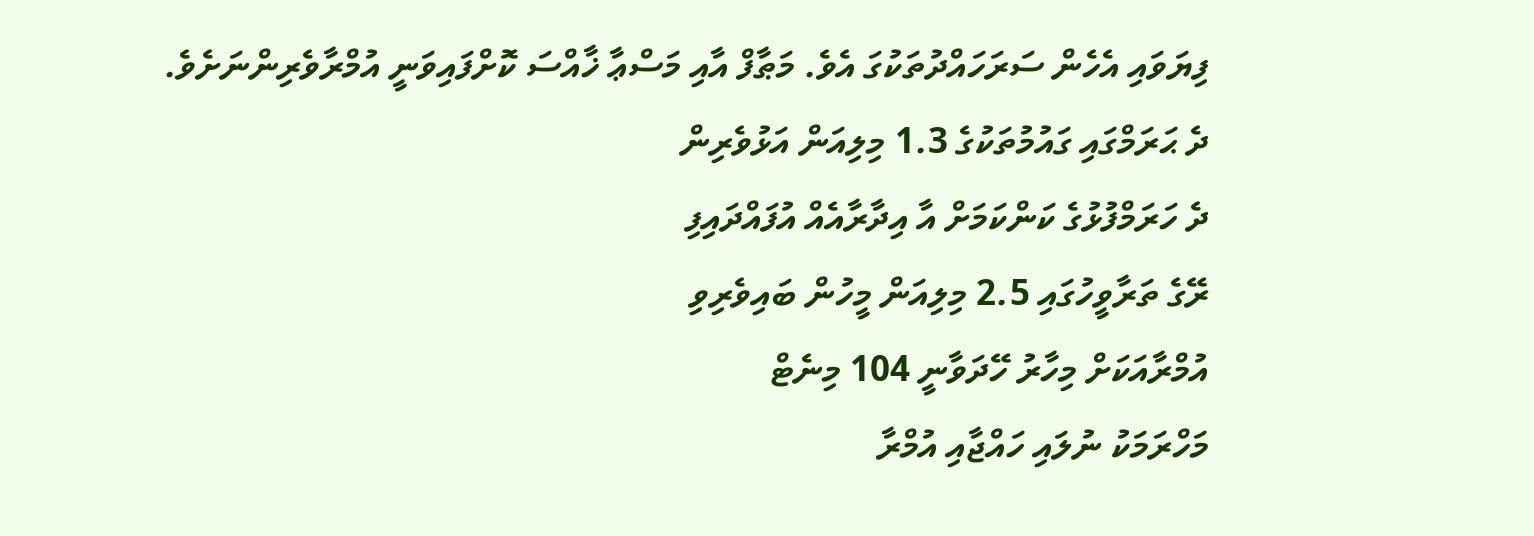ފިޔަވައި އެހެން ސަރަހައްދުތަކުގަ އެވެ. މަޠާފް އާއި މަސްޢާ ޚާއްސަ ކޮށްފައިވަނީ އުމްރާވެރިންނަށެވެ.
ދެ ޙަރަމްގައި ގައުމުތަކުގެ 1.3 މިލިއަން އަޅުވެރިން
ދެ ހަރަމްފުޅުގެ ކަންކަމަށް އާ އިދާރާއެއް އުފައްދައިފި
ރޭގެ ތަރާވީހުގައި 2.5 މިލިއަން މީހުން ބައިވެރިވި
އުމްރާއަކަށް މިހާރު ހޭދަވާނީ 104 މިނެޓް
މަހްރަމަކު ނުލައި ހައްޖާއި އުމްރާ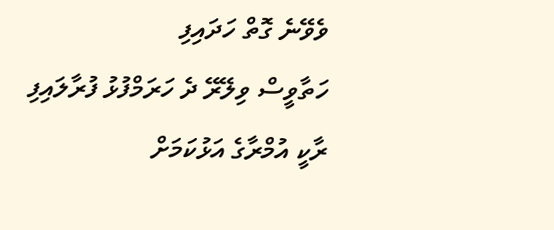ވެވޭނެ ގޮތް ހަދައިފި
ހަތާވީސް ވިލޭރޭ ދެ ހަރަމްފުޅު ފުރާލައިފި
ރާކީ އުމްރާގެ އަޅުކަމަށް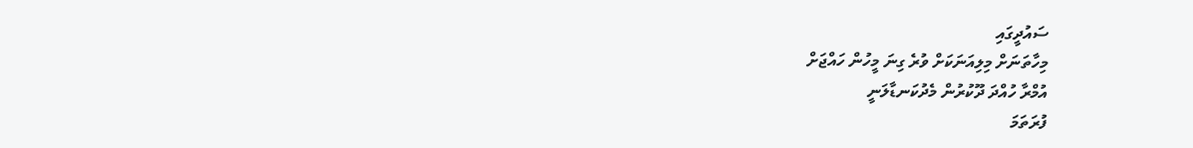ސައުދީގައި
މިހާތަނަށް މިލިއަނަކަށް ވުރެ ގިނަ މީހުން ހައްޖަށް
އުމްރާ ހުއްދަ ދޫކުރުން މެދުކަނޑާލަނީ
ފުރަތަމަ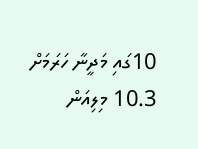10ގައި މަދީނާ ހަރަމަށް 10.3 މިލިއަން